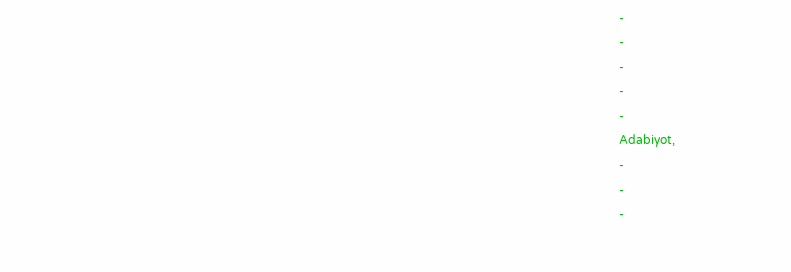-
-
-
-
-
Adabiyot,
-
-
-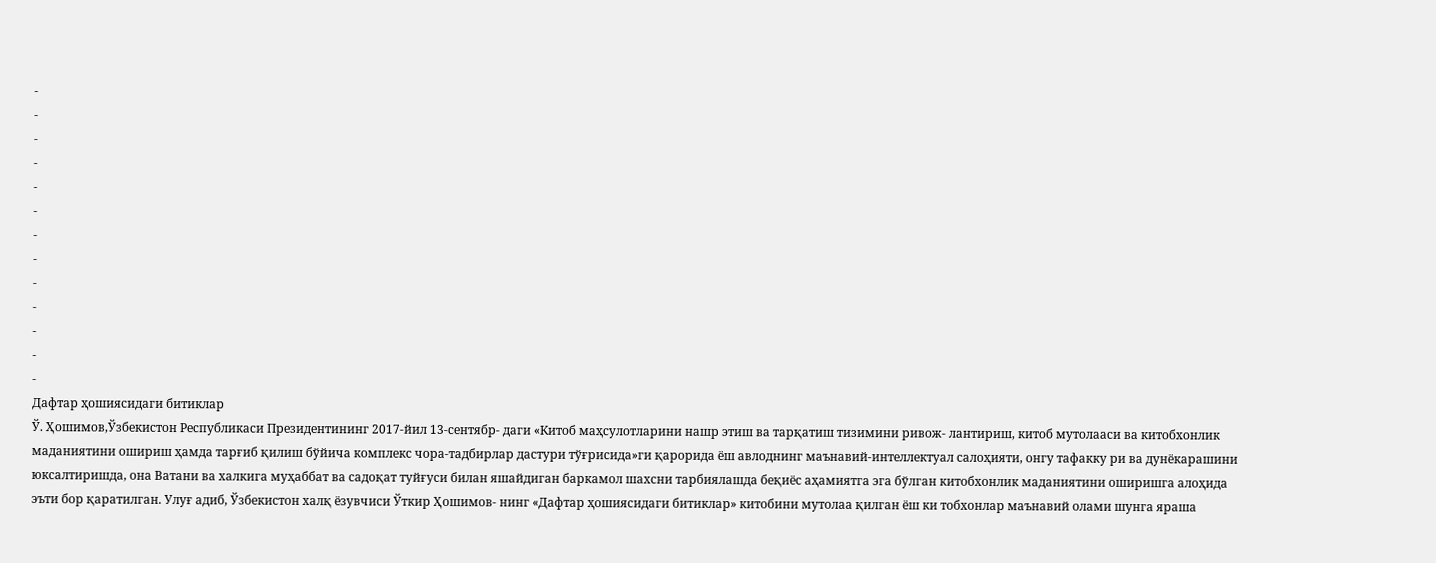-
-
-
-
-
-
-
-
-
-
-
-
-
Дафтар ҳошиясидаги битиклар
Ў. Ҳошимов,Ўзбекистон Республикаси Президентининг 2017-йил 13-сентябр- даги «Китоб маҳсулотларини нашр этиш ва тарқатиш тизимини ривож- лантириш, китоб мутолааси ва китобхонлик маданиятини ошириш ҳамда тарғиб қилиш бўйича комплекс чора-тадбирлар дастури тўғрисида»ги қарорида ёш авлоднинг маънавий-интеллектуал салоҳияти, онгу тафакку ри ва дунёкарашини юксалтиришда, она Ватани ва халкига муҳаббат ва садоқат туйғуси билан яшайдиган баркамол шахсни тарбиялашда беқиёс аҳамиятга эга бўлган китобхонлик маданиятини оширишга алоҳида эъти бор қаратилган. Улуғ адиб, Ўзбекистон халқ ёзувчиси Ўткир Ҳошимов- нинг «Дафтар ҳошиясидаги битиклар» китобини мутолаа қилган ёш ки тобхонлар маънавий олами шунга яраша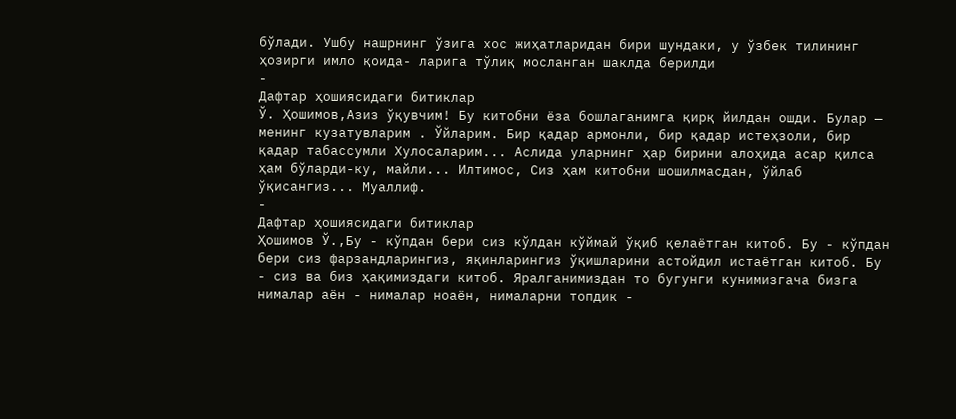бўлади. Ушбу нашрнинг ўзига хос жиҳатларидан бири шундаки, у ўзбек тилининг ҳозирги имло қоида- ларига тўлиқ мосланган шаклда берилди
-
Дафтар ҳошиясидаги битиклар
Ў. Ҳошимов,Азиз ўқувчим! Бу китобни ёза бошлаганимга қирқ йилдан ошди. Булар — менинг кузатувларим . Ўйларим. Бир қадар армонли, бир қадар истеҳзоли, бир қадар табассумли Хулосаларим... Аслида уларнинг ҳap бирини алоҳида асар қилса ҳам бўларди-ку, майли... Илтимос, Сиз ҳам китобни шошилмасдан, ўйлаб ўқисангиз... Муаллиф.
-
Дафтар ҳошиясидаги битиклар
Ҳошимов Ў.,Бу - кўпдан бери сиз кўлдан кўймай ўқиб қелаётган китоб. Бу - кўпдан бери сиз фарзандларингиз, яқинларингиз ўқишларини астойдил истаётган китоб. Бу - сиз ва биз ҳақимиздаги китоб. Яралганимиздан то бугунги кунимизгача бизга нималар аён - нималар ноаён, нималарни топдик -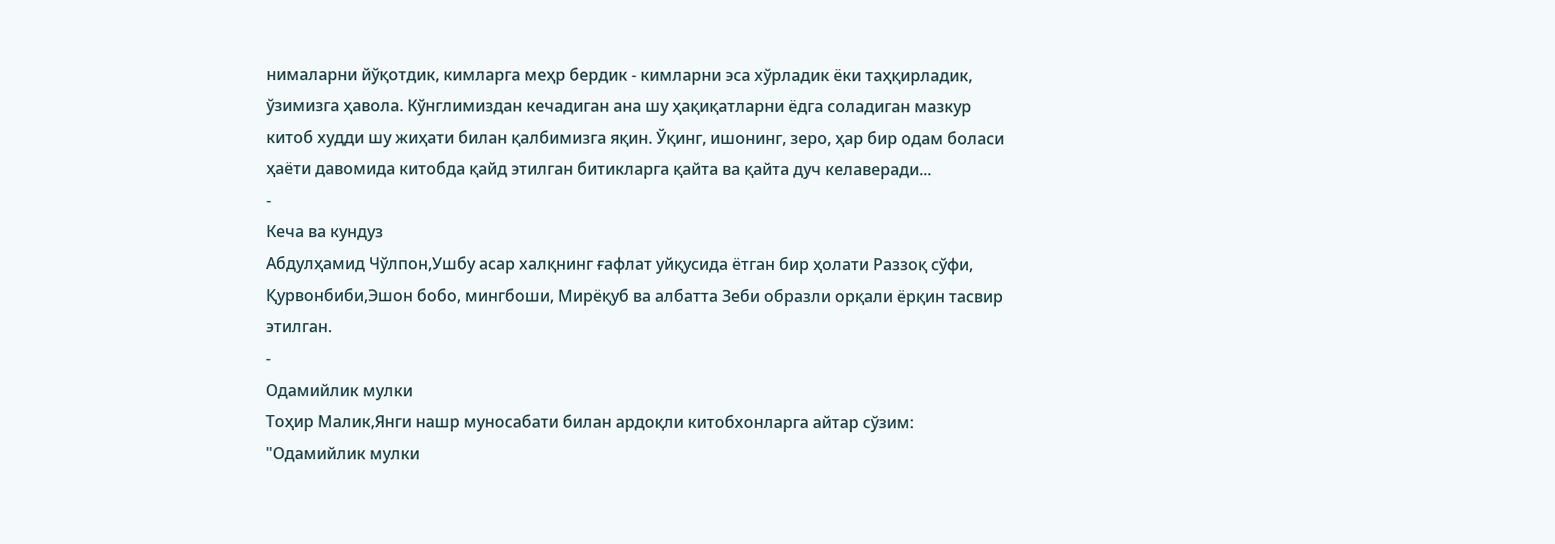нималарни йўқотдик, кимларга меҳр бердик - кимларни эса хўрладик ёки таҳқирладик, ўзимизга ҳавола. Кўнглимиздан кечадиган ана шу ҳақиқатларни ёдга соладиган мазкур китоб худди шу жиҳати билан қалбимизга яқин. Ўқинг, ишонинг, зеро, ҳар бир одам боласи ҳаёти давомида китобда қайд этилган битикларга қайта ва қайта дуч келаверади...
-
Кеча ва кундуз
Абдулҳамид Чўлпон,Ушбу асар халқнинг ғафлат уйқусида ётган бир ҳолати Раззоқ сўфи, Қурвонбиби,Эшон бобо, мингбоши, Мирёқуб ва албатта Зеби образли орқали ёрқин тасвир этилган.
-
Одамийлик мулки
Тоҳир Малик,Янги нашр муносабати билан ардоқли китобхонларга айтар сўзим: "Одамийлик мулки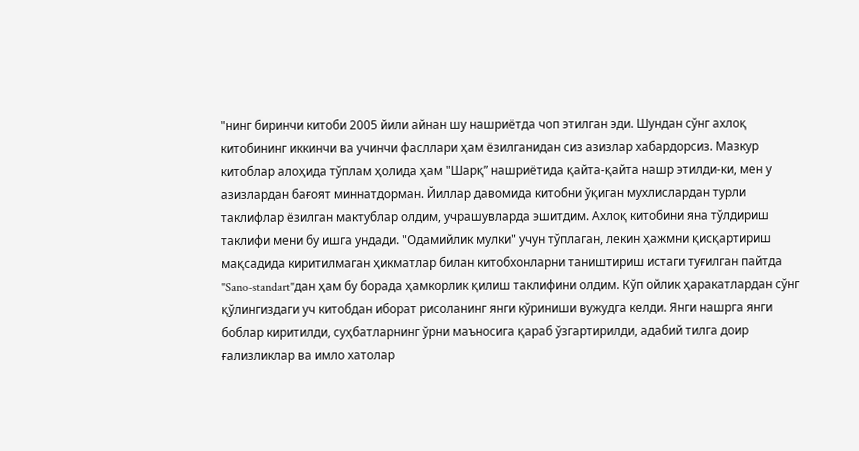"нинг биринчи китоби 2005 йили айнан шу нашриётда чоп этилган эди. Шундан сўнг ахлоқ китобининг иккинчи ва учинчи фасллари ҳам ёзилганидан сиз азизлар хабардорсиз. Мазкур китоблар алоҳида тўплам ҳолида ҳам "Шарқ” нашриётида қайта-қайта нашр этилди-ки, мен у азизлардан бағоят миннатдорман. Йиллар давомида китобни ўқиган мухлислардан турли таклифлар ёзилган мактублар олдим, учрашувларда эшитдим. Ахлоқ китобини яна тўлдириш таклифи мени бу ишга ундади. "Одамийлик мулки" учун тўплаган, лекин ҳажмни қисқартириш мақсадида киритилмаган ҳикматлар билан китобхонларни таништириш истаги туғилган пайтда "Sano-standart"дан ҳам бу борада ҳамкорлик қилиш таклифини олдим. Кўп ойлик ҳаракатлардан сўнг қўлингиздаги уч китобдан иборат рисоланинг янги кўриниши вужудга келди. Янги нашрга янги боблар киритилди, суҳбатларнинг ўрни маъносига қараб ўзгартирилди, адабий тилга доир ғализликлар ва имло хатолар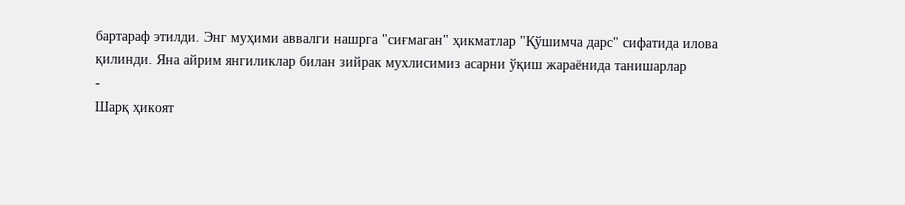бартараф этилди. Энг муҳими аввалги нашрга "сиғмаган" ҳикматлар "Қўшимча дарс" сифатида илова қилинди. Яна айрим янгиликлар билан зийрак мухлисимиз асарни ўқиш жараёнида танишарлар
-
Шарқ ҳикоят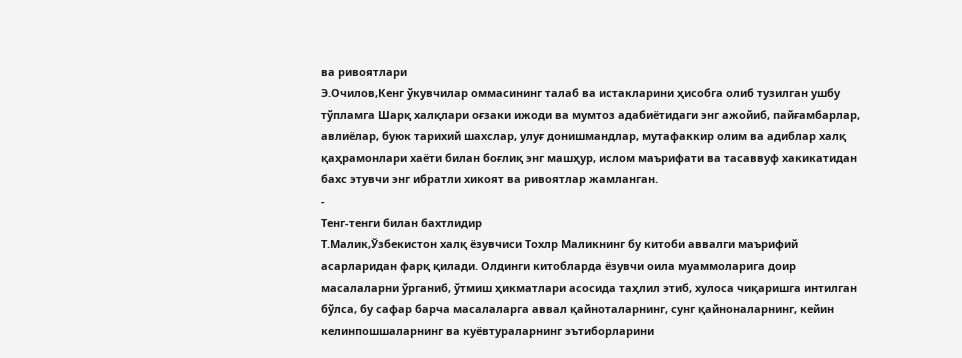ва ривоятлари
Э.Очилов,Кенг ўкувчилар оммасининг талаб ва истакларини ҳисобга олиб тузилган ушбу тўпламга Шарқ халқлари оғзаки ижоди ва мумтоз адабиётидаги энг ажойиб, пайғамбарлар, авлиёлар, буюк тарихий шахслар, улуғ донишмандлар, мутафаккир олим ва адиблар халқ қаҳрамонлари хаёти билан боғлиқ энг машҳур, ислом маърифати ва тасаввуф хакикатидан бахс этувчи энг ибратли хикоят ва ривоятлар жамланган.
-
Тенг-тенги билан бахтлидир
Т.Малик,Ўзбекистон халқ ёзувчиси Тохлр Маликнинг бу китоби аввалги маърифий асарларидан фарқ қилади. Олдинги китобларда ёзувчи оила муаммоларига доир масалаларни ўрганиб, ўтмиш ҳикматлари асосида таҳлил этиб, хулоса чиқаришга интилган бўлса, бу сафар барча масалаларга аввал қайноталарнинг, сунг қайноналарнинг, кейин келинпошшаларнинг ва куёвтураларнинг эътиборларини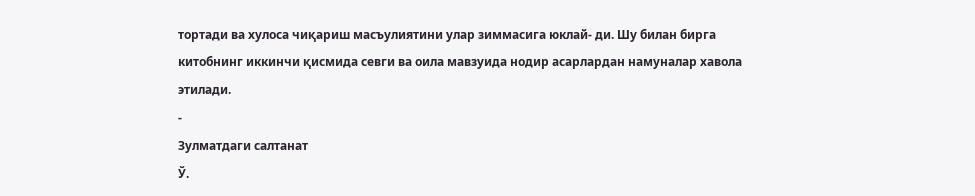тортади ва хулоса чиқариш масъулиятини улар зиммасига юклай- ди. Шу билан бирга китобнинг иккинчи қисмида севги ва оила мавзуида нодир асарлардан намуналар хавола этилади.
-
Зулматдаги салтанат
Ў.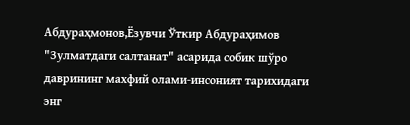Абдураҳмонов,Ёзувчи Ўткир Абдураҳимов "Зулматдаги салтанат" асарида собик шўро даврининг махфий олами-инсоният тарихидаги энг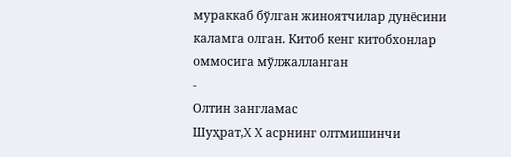мураккаб бўлган жиноятчилар дунёсини каламга олган. Китоб кенг китобхонлар оммосига мўлжалланган
-
Олтин зангламас
Шуҳрат,X X асрнинг олтмишинчи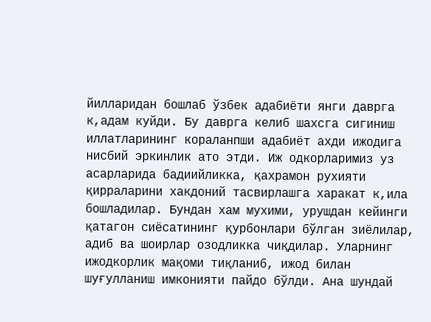йилларидан бошлаб ўзбек адабиёти янги даврга к,адам куйди. Бу даврга келиб шахсга сигиниш иллатларининг кораланпши адабиёт ахди ижодига нисбий эркинлик ато этди. Иж одкорларимиз уз асарларида бадиийликка, қахрамон рухияти қирраларини хакдоний тасвирлашга харакат к,ила бошладилар. Бундан хам мухими, урушдан кейинги қатагон сиёсатининг қурбонлари бўлган зиёлилар, адиб ва шоирлар озодликка чиқдилар. Уларнинг ижодкорлик мақоми тиқланиб, ижод билан шуғулланиш имконияти пайдо бўлди. Ана шундай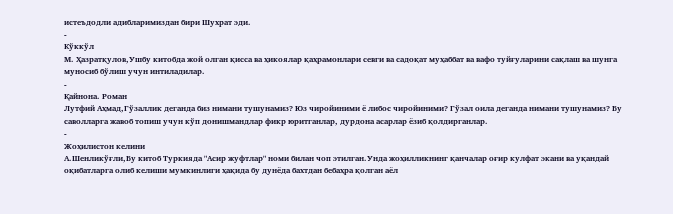истеъдодли адибларимиздан бири Шухрат эди.
-
Кўккўл
М. Ҳазратқулов,Ушбу китобда жой олган қисса ва ҳикоялар қаҳрамонлари севги ва садоқат муҳаббат ва вафо туйғуларини сақлаш ва шунга муносиб бўлиш учун интиладилар.
-
Қайнона. Роман
Лутфий Аҳмад,Гўзаллик деганда биз нимани тушунамиз? Юз чиройиними ё либос чиройиними? Гўзал оила деганда нимани тушунамиз? Бу саволларга жавоб топиш учун кўп донишмандлар фикр юритганлар, дурдона асарлар ёзиб қолдирганлар.
-
Жоҳилистон келини
А.Шенликўғли,Бу китоб Туркияда "Асир жуфтлар" номи билан чоп этилган.Унда жоҳилликнинг қанчалар оғир кулфат экани ва уқандай оқибатларга олиб келиши мумкинлиги ҳақида бу дунёда бахтдан бебаҳра қолган аёл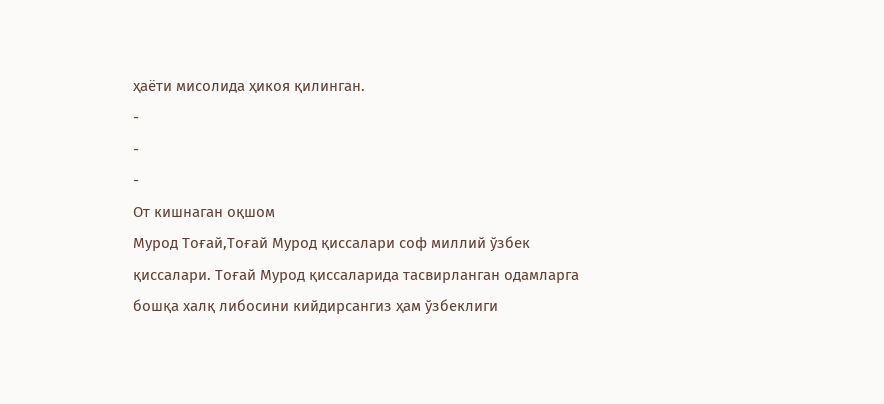ҳаёти мисолида ҳикоя қилинган.
-
-
-
От кишнаган оқшом
Мурод Тоғай,Тоғай Мурод қиссалари соф миллий ўзбек қиссалари. Тоғай Мурод қиссаларида тасвирланган одамларга бошқа халқ либосини кийдирсангиз ҳам ўзбеклиги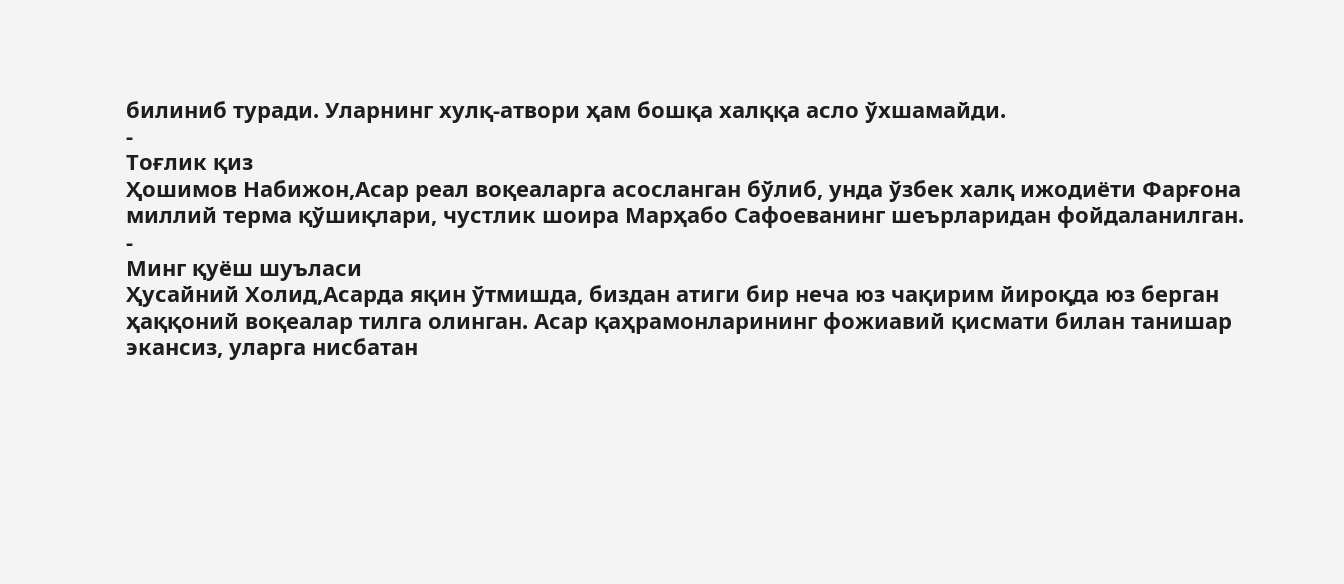билиниб туради. Уларнинг хулқ-атвори ҳам бошқа халққа асло ўхшамайди.
-
Тоғлик қиз
Ҳошимов Набижон,Асар реал воқеаларга асосланган бўлиб, унда ўзбек халқ ижодиёти Фарғона миллий терма қўшиқлари, чустлик шоира Марҳабо Сафоеванинг шеърларидан фойдаланилган.
-
Минг қуёш шуъласи
Ҳусайний Холид,Асарда яқин ўтмишда, биздан атиги бир неча юз чақирим йироқда юз берган ҳаққоний воқеалар тилга олинган. Асар қаҳрамонларининг фожиавий қисмати билан танишар экансиз, уларга нисбатан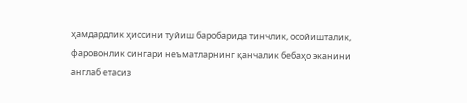ҳамдардлик ҳиссини туйиш баробарида тинчлик, осойишталик, фаровонлик сингари неъматларнинг қанчалик бебаҳо эканини англаб етасиз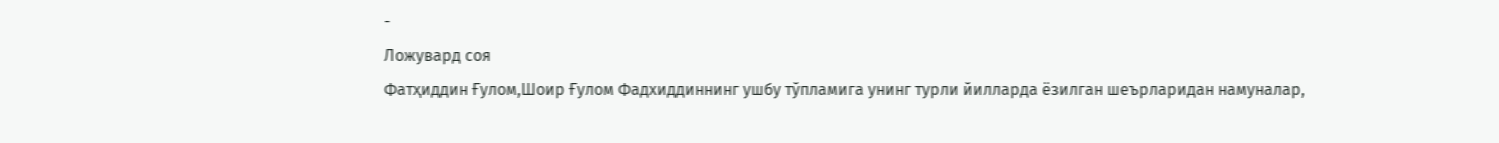-
Ложувард соя
Фатҳиддин Ғулом,Шоир Ғулом Фадхиддиннинг ушбу тўпламига унинг турли йилларда ёзилган шеърларидан намуналар,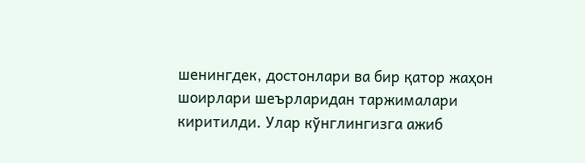шенингдек, достонлари ва бир қатор жаҳон шоирлари шеърларидан таржималари киритилди. Улар кўнглингизга ажиб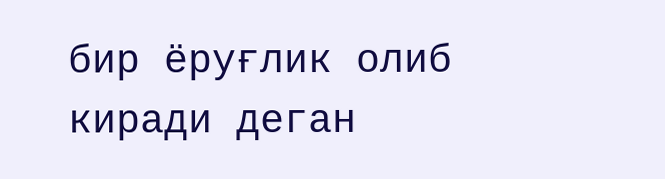бир ёруғлик олиб киради деган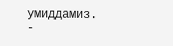умиддамиз.
-